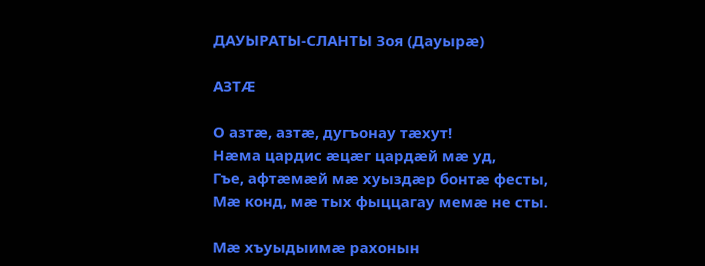ДАУЫРАТЫ-СЛАНТЫ Зоя (Дауырæ)

АЗТÆ

О азтæ, азтæ, дугъонау тæхут!
Нæма цардис æцæг цардæй мæ уд,
Гъе, афтæмæй мæ хуыздæр бонтæ фесты,
Мæ конд, мæ тых фыццагау мемæ не сты.

Мæ хъуыдыимæ рахонын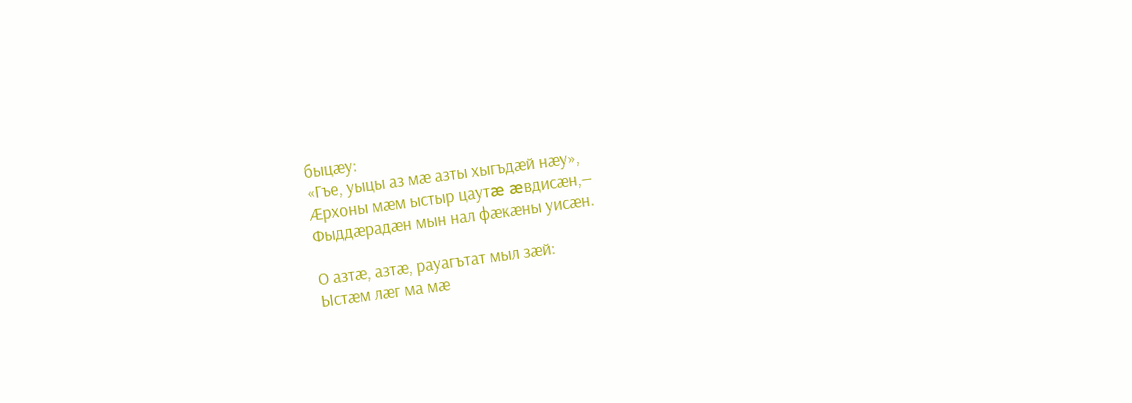быцæу:
«Гъе, уыцы аз мæ азты хыгъдæй нæу»,
Æрхоны мæм ыстыр цаутæ æвдисæн,—
Фыддæрадæн мын нал фæкæны уисæн.

О азтæ, азтæ, рауагътат мыл зæй:
Ыстæм лæг ма мæ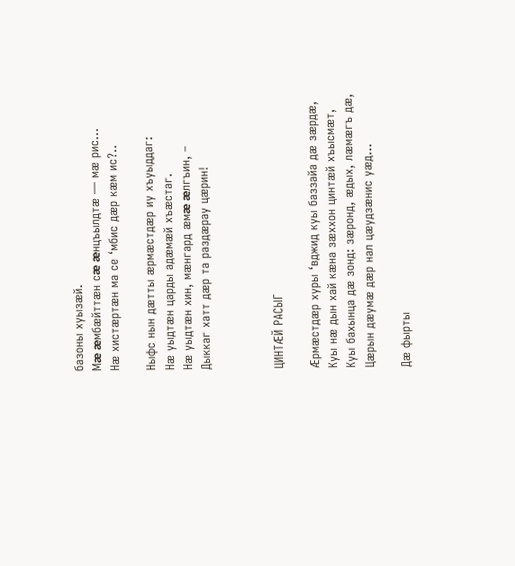базоны хуызæй.
Мæ æмбæйттæн сæ æнцъылдтæ — мæ рис…
Нæ хистæртæн ма се ‘мбис дæр кæм ис?..

Ныфс нын дæтты æрмæстдæр иу хъуыддаг:
Нæ уыдтæн царды адæмæй хъæстаг.
Нæ уыдтæн хин, мæнгард æмæ æлгъин, –
Дыккаг хатт дæр та раздæрау цæрин!



ЦИНТÆЙ РАСЫГ

Æрмæстдæр хуры ‘вджид куы баззайа дæ зæрдæ,
Куы нæ дын хай кæна зæххон цинтæй хъысмæт,
Куы бахынца дæ зонд: зæронд, æдых, лæмæгъ дæ,
Цæрын дæумæ дæр нал цæудзæнис уæд…

Дæ фырты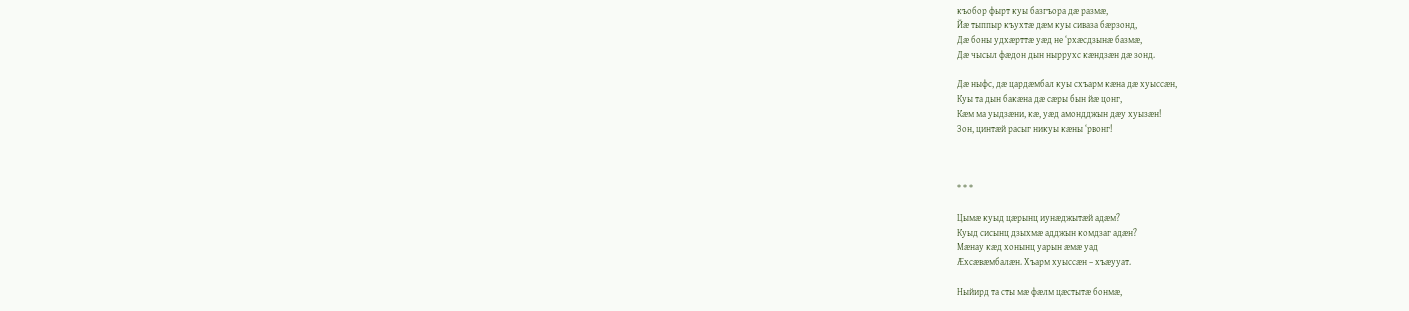къобор фырт куы базгъора дæ размæ,
Йæ тыппыр къухтæ дæм куы сиваза бæрзонд,
Дæ боны удхæрттæ уæд не ‘рхæсдзынæ базмæ,
Дæ чысыл фæдон дын ныррухс кæндзæн дæ зонд.

Дæ ныфс, дæ цардæмбал куы схъарм кæна дæ хуыссæн,
Куы та дын бакæна дæ сæры бын йæ цонг,
Кæм ма уыдзæни, кæ, уæд амондджын дæу хуызæн!
Зон, цинтæй расыг никуы кæны ‘рвонг!



* * *

Цымæ куыд цæрынц иунæджытæй адæм?
Куыд сисынц дзыхмæ адджын комдзаг адæн?
Мæнау кæд хонынц уарын æмæ уад
Æхсæвæмбалæн. Хъарм хуыссæн – хъæууат.

Ныйирд та сты мæ фæлм цæстытæ бонмæ,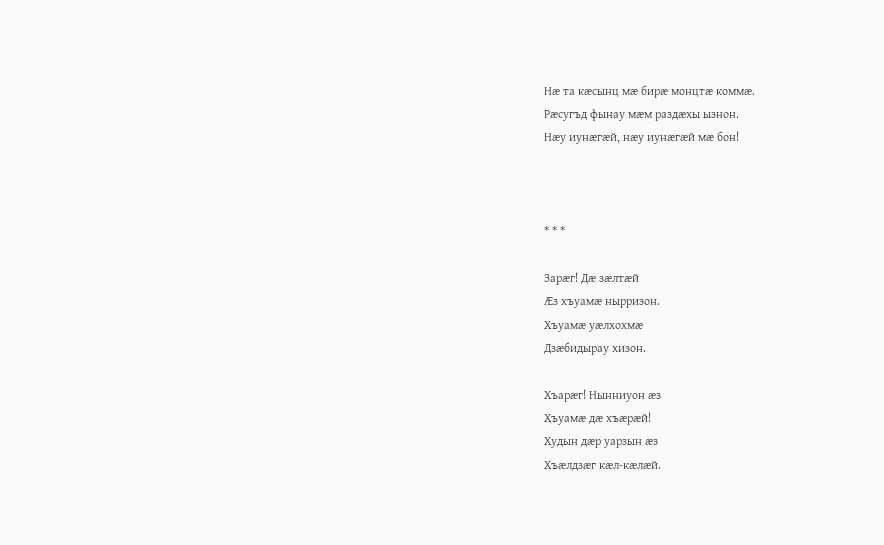Нæ та кæсынц мæ бирæ монцтæ коммæ.
Рæсугъд фынау мæм раздæхы ызнон.
Нæу иунæгæй, нæу иунæгæй мæ бон!



* * *

Зарæг! Дæ зæлтæй
Æз хъуамæ нырризон.
Хъуамæ уæлхохмæ
Дзæбидырау хизон.

Хъарæг! Нынниуон æз
Хъуамæ дæ хъæрæй!
Худын дæр уарзын æз
Хъæлдзæг кæл-кæлæй.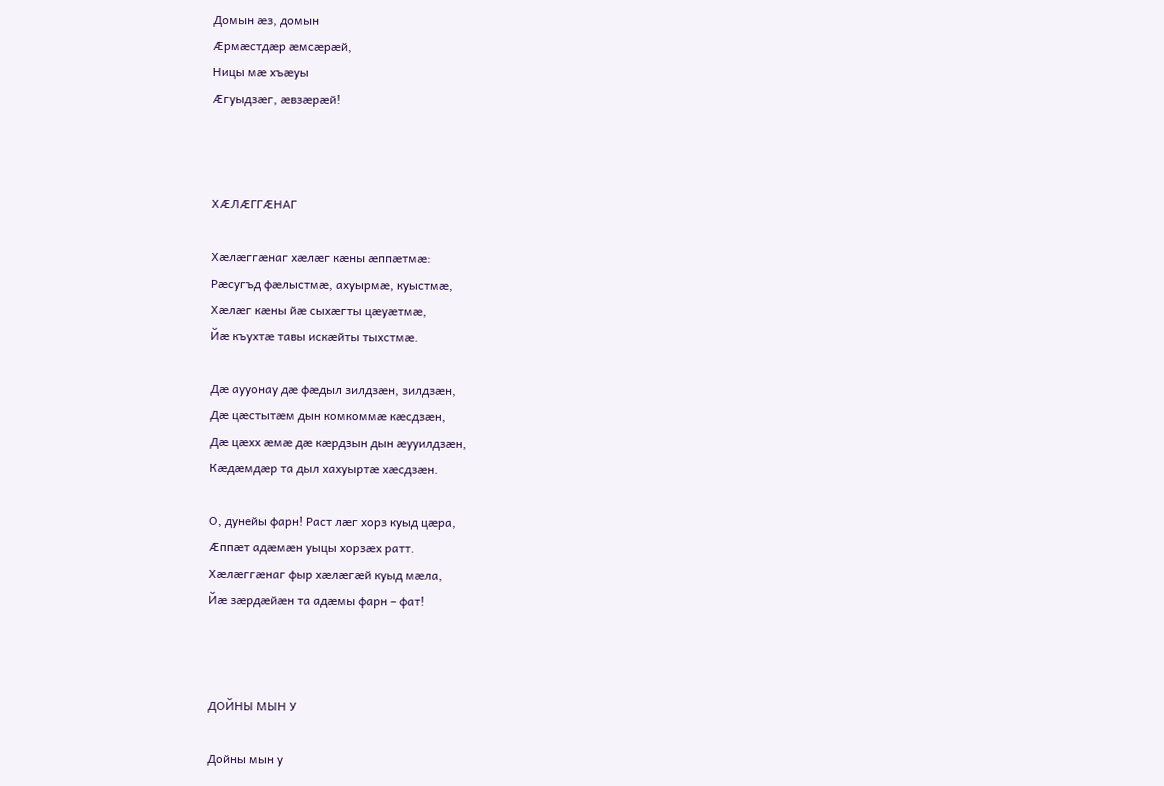Домын æз, домын
Æрмæстдæр æмсæрæй,
Ницы мæ хъæуы
Æгуыдзæг, æвзæрæй!



ХÆЛÆГГÆНАГ

Хæлæггæнаг хæлæг кæны æппæтмæ:
Рæсугъд фæлыстмæ, ахуырмæ, куыстмæ,
Хæлæг кæны йæ сыхæгты цæуæтмæ,
Йæ къухтæ тавы искæйты тыхстмæ.

Дæ аууонау дæ фæдыл зилдзæн, зилдзæн,
Дæ цæстытæм дын комкоммæ кæсдзæн,
Дæ цæхх æмæ дæ кæрдзын дын æууилдзæн,
Кæдæмдæр та дыл хахуыртæ хæсдзæн.

О, дунейы фарн! Раст лæг хорз куыд цæра,
Æппæт адæмæн уыцы хорзæх ратт.
Хæлæггæнаг фыр хæлæгæй куыд мæла,
Йæ зæрдæйæн та адæмы фарн – фат!



ДОЙНЫ МЫН У

Дойны мын у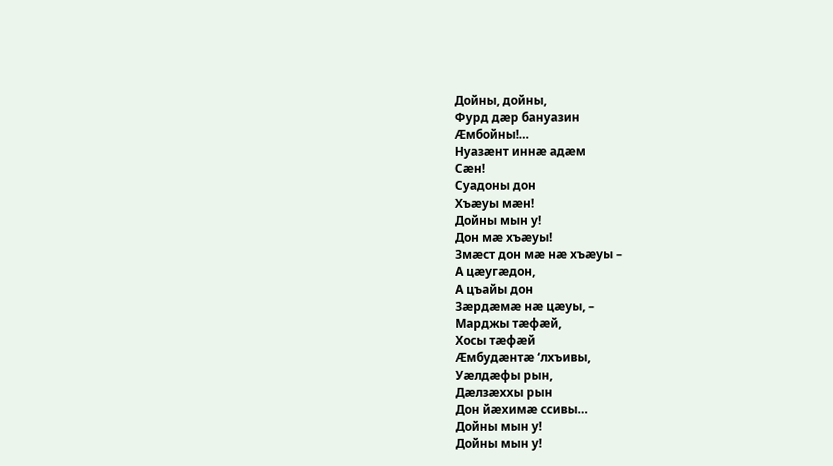Дойны, дойны,
Фурд дæр бануазин
Æмбойны!…
Нуазæнт иннæ адæм
Сæн!
Суадоны дон
Хъæуы мæн!
Дойны мын у!
Дон мæ хъæуы!
Змæст дон мæ нæ хъæуы –
А цæугæдон,
А цъайы дон
Зæрдæмæ нæ цæуы, –
Марджы тæфæй,
Хосы тæфæй
Æмбудæнтæ ‘лхъивы,
Уæлдæфы рын,
Дæлзæххы рын
Дон йæхимæ ссивы…
Дойны мын у!
Дойны мын у!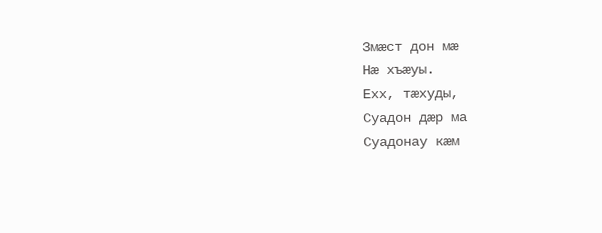Змæст дон мæ
Нæ хъæуы.
Ехх, тæхуды,
Суадон дæр ма
Суадонау кæм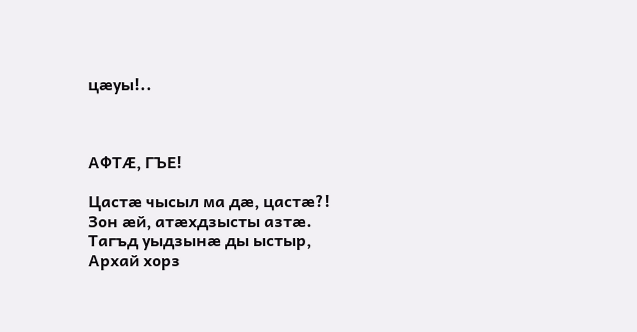цæуы!..



АФТÆ, ГЪЕ!

Цастæ чысыл ма дæ, цастæ?!
Зон æй, атæхдзысты азтæ.
Тагъд уыдзынæ ды ыстыр,
Архай хорз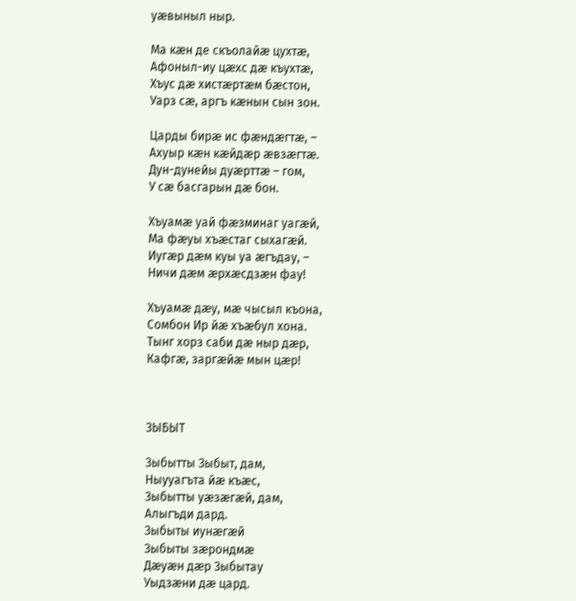уæвыныл ныр.

Ма кæн де скъолайæ цухтæ,
Афоныл-иу цæхс дæ къухтæ,
Хъус дæ хистæртæм бæстон,
Уарз сæ, аргъ кæнын сын зон.

Царды бирæ ис фæндæгтæ, –
Ахуыр кæн кæйдæр æвзæгтæ.
Дун-дунейы дуæрттæ – гом,
У сæ басгарын дæ бон.

Хъуамæ уай фæзминаг уагæй,
Ма фæуы хъæстаг сыхагæй.
Иугæр дæм куы уа æгъдау, –
Ничи дæм æрхæсдзæн фау!

Хъуамæ дæу, мæ чысыл къона,
Сомбон Ир йæ хъæбул хона.
Тынг хорз саби дæ ныр дæр,
Кафгæ, заргæйæ мын цæр!



ЗЫБЫТ

Зыбытты Зыбыт, дам,
Ныууагъта йæ къæс,
Зыбытты уæзæгæй, дам,
Алыгъди дард.
Зыбыты иунæгæй
Зыбыты зæрондмæ
Дæуæн дæр Зыбытау
Уыдзæни дæ цард.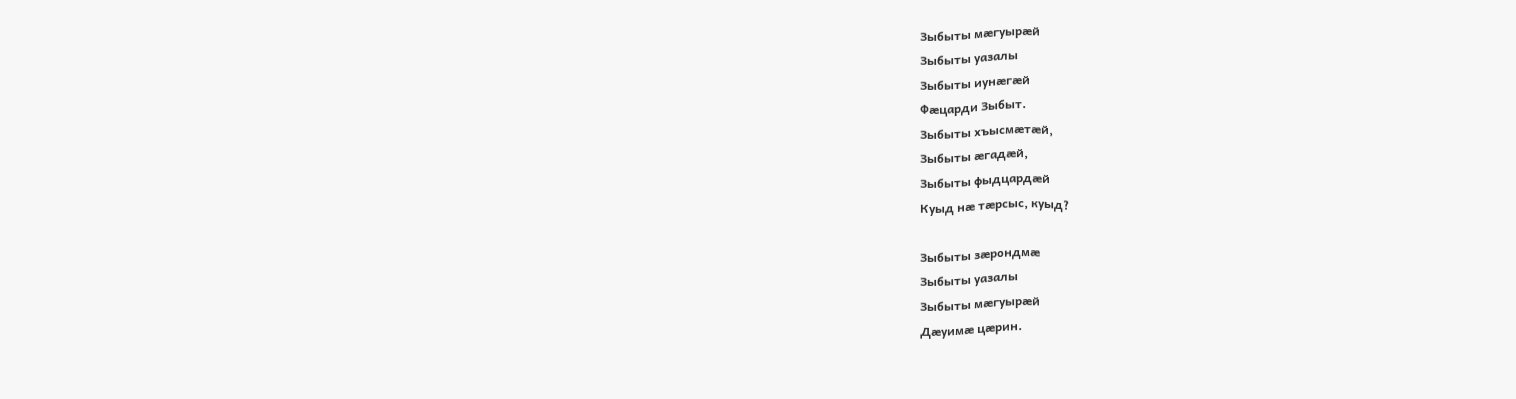Зыбыты мæгуырæй
Зыбыты уазалы
Зыбыты иунæгæй
Фæцарди Зыбыт.
Зыбыты хъысмæтæй,
Зыбыты æгадæй,
Зыбыты фыдцардæй
Куыд нæ тæрсыс, куыд?

Зыбыты зæрондмæ
Зыбыты уазалы
Зыбыты мæгуырæй
Дæуимæ цæрин.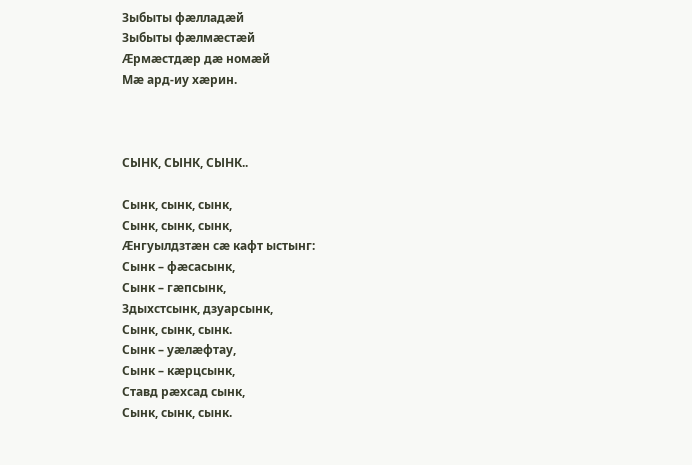Зыбыты фæлладæй
Зыбыты фæлмæстæй
Æрмæстдæр дæ номæй
Мæ ард-иу хæрин.



СЫНК, СЫНК, СЫНК..

Сынк, сынк, сынк,
Сынк, сынк, сынк,
Æнгуылдзтæн сæ кафт ыстынг:
Сынк – фæсасынк,
Сынк – гæпсынк,
Здыхстсынк, дзуарсынк,
Сынк, сынк, сынк.
Сынк – уæлæфтау,
Сынк – кæрцсынк,
Ставд рæхсад сынк,
Сынк, сынк, сынк.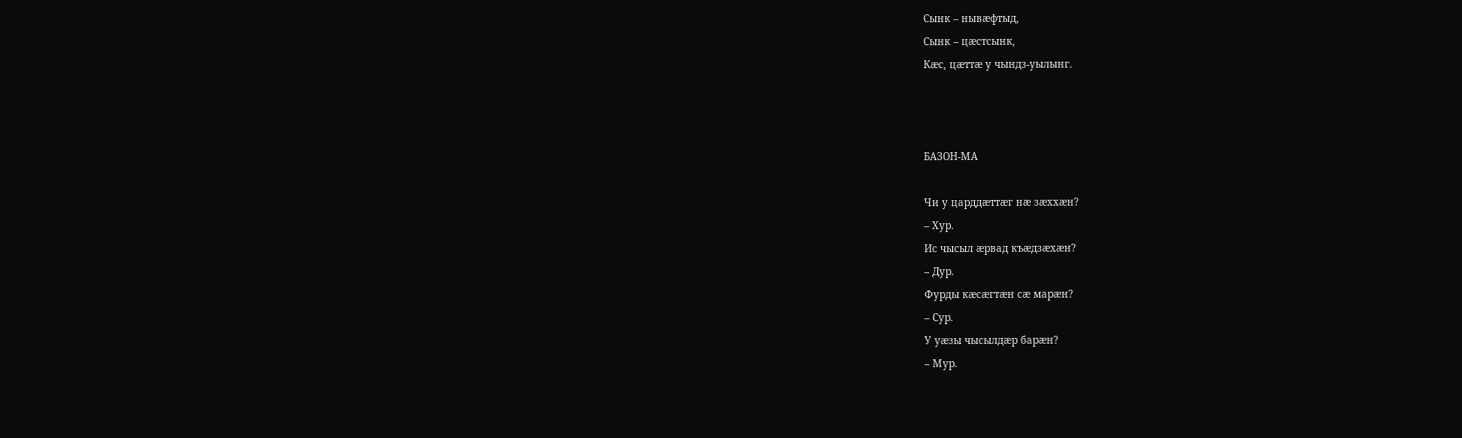Сынк – нывæфтыд,
Сынк – цæстсынк,
Кæс, цæттæ у чындз-уылынг.



БАЗОН-МА

Чи у царддæттæг нæ зæххæн?
– Хур.
Ис чысыл æрвад къæдзæхæн?
– Дур.
Фурды кæсæгтæн сæ марæн?
– Сур.
У уæзы чысылдæр барæн?
– Мур.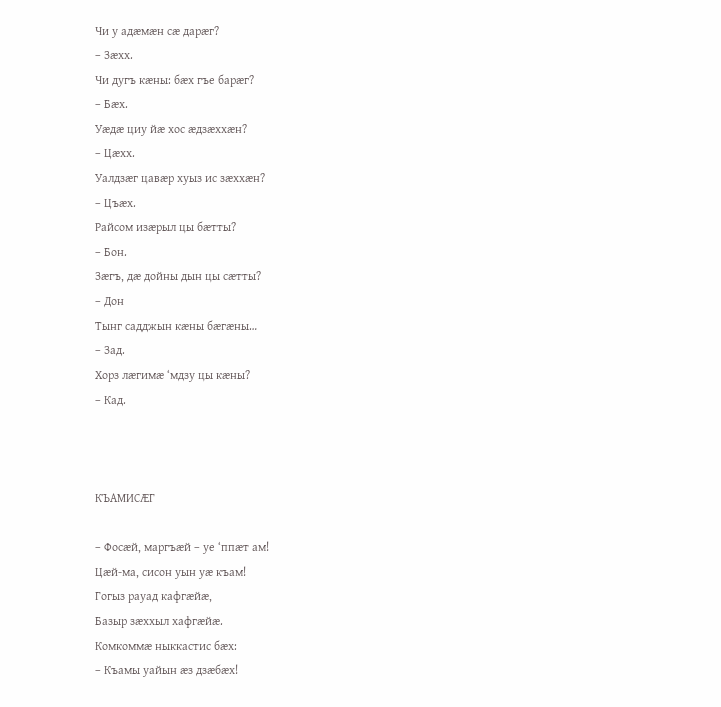Чи у адæмæн сæ дарæг?
– Зæхх.
Чи дугъ кæны: бæх гъе барæг?
– Бæх.
Уæдæ циу йæ хос æдзæххæн?
– Цæхх.
Уалдзæг цавæр хуыз ис зæххæн?
– Цъæх.
Райсом изæрыл цы бæтты?
– Бон.
Зæгъ, дæ дойны дын цы сæтты?
– Дон
Тынг садджын кæны бæгæны…
– Зад.
Хорз лæгимæ ‘мдзу цы кæны?
– Кад.



КЪАМИСÆГ

– Фосæй, маргъæй – уе ‘ппæт ам!
Цæй-ма, сисон уын уæ къам!
Гогыз рауад кафгæйæ,
Базыр зæххыл хафгæйæ.
Комкоммæ ныккастис бæх:
– Къамы уайын æз дзæбæх!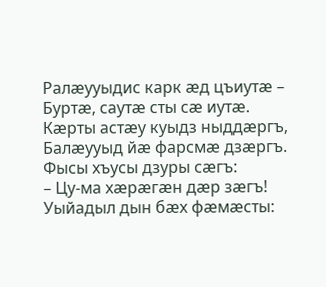Ралæууыдис карк æд цъиутæ –
Буртæ, саутæ сты сæ иутæ.
Кæрты астæу куыдз ныддæргъ,
Балæууыд йæ фарсмæ дзæргъ.
Фысы хъусы дзуры сæгъ:
– Цу-ма хæрæгæн дæр зæгъ!
Уыйадыл дын бæх фæмæсты: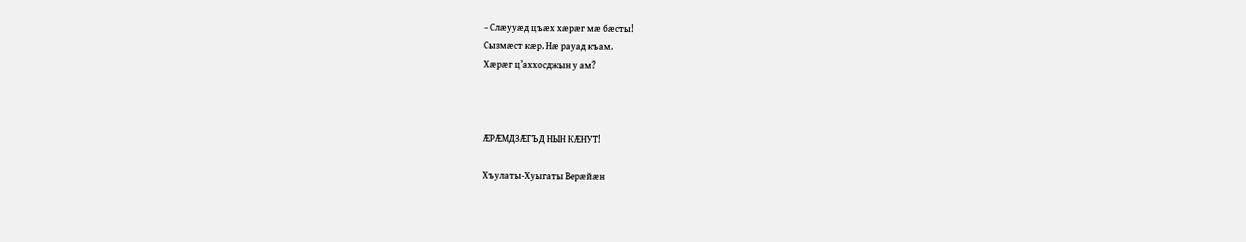– Слæууæд цъæх хæрæг мæ бæсты!
Сызмæст кæр. Нæ рауад къам.
Хæрæг ц’аххосджын у ам?



ÆРÆМДЗÆГЪД НЫН КÆНУТ!

Хъулаты-Хуыгаты Верæйæн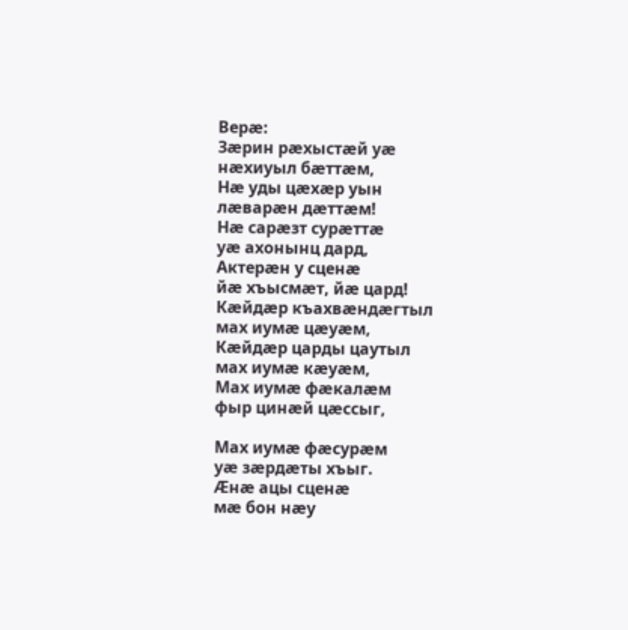Верæ:
Зæрин рæхыстæй уæ
нæхиуыл бæттæм,
Нæ уды цæхæр уын
лæварæн дæттæм!
Нæ сарæзт сурæттæ
уæ ахонынц дард,
Актерæн у сценæ
йæ хъысмæт, йæ цард!
Кæйдæр къахвæндæгтыл
мах иумæ цæуæм,
Кæйдæр царды цаутыл
мах иумæ кæуæм,
Мах иумæ фæкалæм
фыр цинæй цæссыг,

Мах иумæ фæсурæм
уæ зæрдæты хъыг.
Æнæ ацы сценæ
мæ бон нæу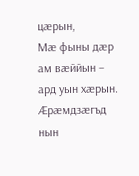цæрын,
Мæ фыны дæр ам вæййын –
ард уын хæрын.
Æрæмдзæгъд нын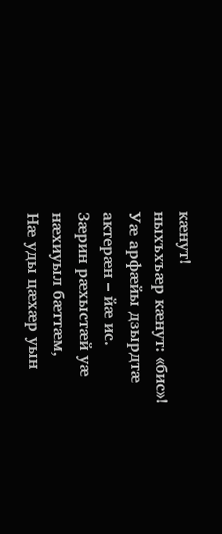кæнут!
ныхъхъæр кæнут: «бис»!
Уæ арфæйы дзырдтæ
актерæн – йæ ис.
Зæрин рæхыстæй уæ
нæхиуыл бæттæм,
Нæ уды цæхæр уын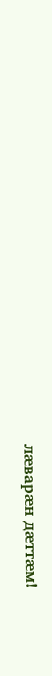лæварæн дæттæм!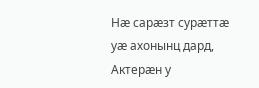Нæ сарæзт сурæттæ
уæ ахонынц дард,
Актерæн у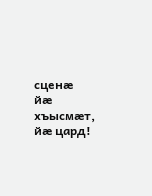сценæ
йæ хъысмæт, йæ цард!